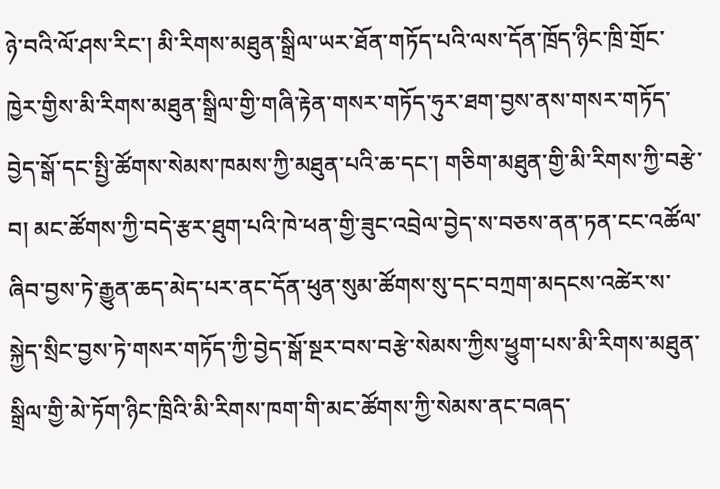ཉེ་བའི་ལོ་ཤས་རིང་། མི་རིགས་མཐུན་སྒྲིལ་ཡར་ཐོན་གཏོད་པའི་ལས་དོན་ཁྲོད་ཉིང་ཁྲི་གྲོང་ཁྱེར་གྱིས་མི་རིགས་མཐུན་སྒྲིལ་གྱི་གཞི་རྟེན་གསར་གཏོད་ཧུར་ཐག་བྱས་ནས་གསར་གཏོད་བྱེད་སྒོ་དང་སྤྱི་ཚོགས་སེམས་ཁམས་ཀྱི་མཐུན་པའི་ཆ་དང་། གཅིག་མཐུན་གྱི་མི་རིགས་ཀྱི་བརྩེ་བ། མང་ཚོགས་ཀྱི་བདེ་རྩར་ཐུག་པའི་ཁེ་ཕན་གྱི་ཟུང་འབྲེལ་བྱེད་ས་བཅས་ནན་ཏན་ངང་འཚོལ་ཞིབ་བྱས་ཏེ་རྒྱུན་ཆད་མེད་པར་ནང་དོན་ཕུན་སུམ་ཚོགས་སུ་དང་བཀྲག་མདངས་འཚེར་ས་སྐྱེད་སྲིང་བྱས་ཏེ་གསར་གཏོད་ཀྱི་བྱེད་སྒོ་སྔར་བས་བརྩེ་སེམས་ཀྱིས་ཕྱུག་པས་མི་རིགས་མཐུན་སྒྲིལ་གྱི་མེ་ཏོག་ཉིང་ཁྲིའི་མི་རིགས་ཁག་གི་མང་ཚོགས་ཀྱི་སེམས་ནང་བཞད་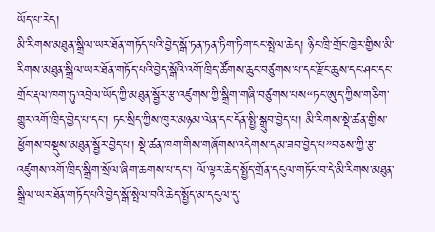ཡོད་པ་རེད།
མི་རིགས་མཐུན་སྒྲིལ་ཡར་ཐོན་གཏོད་པའི་བྱེད་སྒོ་ཏན་ཏན་ཏིག་ཏིག་ངང་སྤེལ་ཆེད། ཉིང་ཁྲི་གྲོང་ཁྱེར་གྱིས་མི་རིགས་མཐུན་སྒྲིལ་ཡར་ཐོན་གཏོད་པའི་བྱེད་སྒོའི་འགོ་ཁྲིད་ཚོགས་ཆུང་བཙུགས་པ་དང་རྫོང་ཆུས་དང་ཤང་དང་གྲོང་རྡལ་ཁག་ཏུ་འབྲེལ་ཡོད་ཀྱི་མཐུན་སྦྱོར་རྩ་འཛུགས་ཀྱི་སྒྲིག་གཞི་བཙུགས་པས“ཏང་ཨུད་ཀྱིས་གཅིག་གྱུར་འགོ་ཁྲིད་བྱེད་པ་དང་། ཏང་སྲིད་ཀྱིས་ཁུར་མཉམ་ལེན་དང་དོན་སྤྱི་སྒྲུབ་བྱེད་པ། མི་རིགས་སྡེ་ཚན་གྱིས་ཕྱོགས་བསྡུས་མཐུན་སྦྱོར་བྱེད་པ། སྡེ་ཚན་ཁག་གིས་གཞོགས་འདེགས་དམ་ཟབ་བྱེད་པ”བཅས་ཀྱི་རྩ་འཛུགས་འགོ་ཁྲིད་སྒྲིག་སྲོལ་ཞིག་ཆགས་པ་དང་། ལོ་ལྟར་ཆེད་སྤྱོད་གྲོན་དངུལ་གཏོང་བ་དེ་མི་རིགས་མཐུན་སྒྲིལ་ཡར་ཐོན་གཏོད་པའི་བྱེད་སྒོ་སྤེལ་བའི་ཆེད་སྤྱོད་མ་དངུལ་དུ་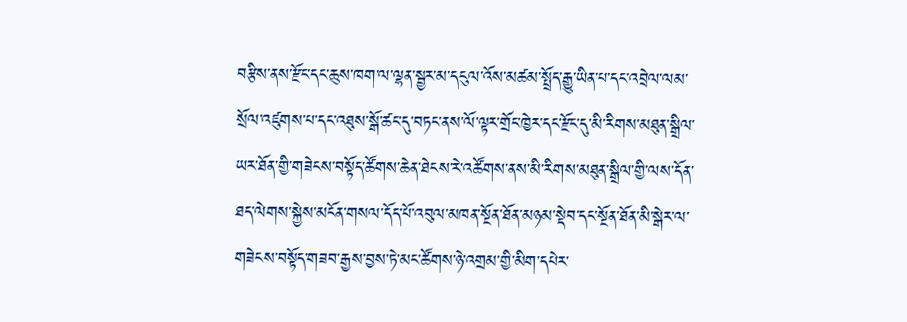བརྩིས་ནས་རྫོང་དང་ཆུས་ཁག་ལ་ལྷན་སྦྱར་མ་དངུལ་འོས་མཚམ་སྤྲོད་རྒྱུ་ཡིན་པ་དང་འབྲེལ་ལམ་སྲོལ་འཛུགས་པ་དང་འཐུས་སྒོ་ཚང་དུ་བཏང་ནས་ལོ་ལྟར་གྲོང་ཁྱེར་དང་རྫོང་དུ་མི་རིགས་མཐུན་སྒྲིལ་ཡར་ཐོན་གྱི་གཟེངས་བསྟོད་ཚོགས་ཆེན་ཐེངས་རེ་འཚོགས་ནས་མི་རིགས་མཐུན་སྒྲིལ་གྱི་ལས་དོན་ཐད་ལེགས་སྐྱེས་མངོན་གསལ་དོད་པོ་འབུལ་མཁན་སྔོན་ཐོན་མཉམ་སྡེབ་དང་སྔོན་ཐོན་མི་སྒེར་ལ་གཟེངས་བསྟོད་གཟབ་རྒྱས་བྱས་ཏེ་མང་ཚོགས་ཉེ་འགྲམ་གྱི་མིག་དཔེར་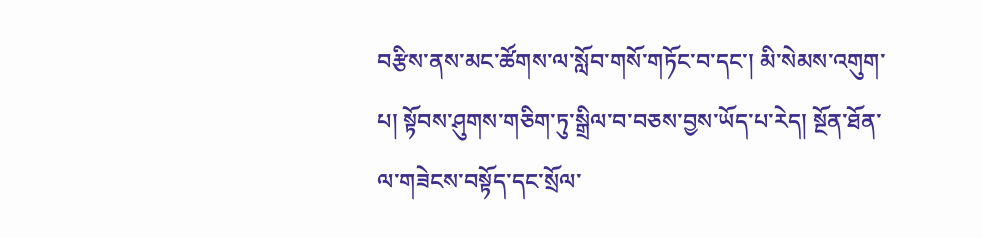བརྩིས་ནས་མང་ཚོགས་ལ་སློབ་གསོ་གཏོང་བ་དང་། མི་སེམས་འགུག་པ། སྟོབས་ཤུགས་གཅིག་ཏུ་སྒྲིལ་བ་བཅས་བྱས་ཡོད་པ་རེད། སྔོན་ཐོན་ལ་གཟེངས་བསྟོད་དང་སྲོལ་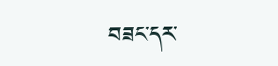བཟང་དར་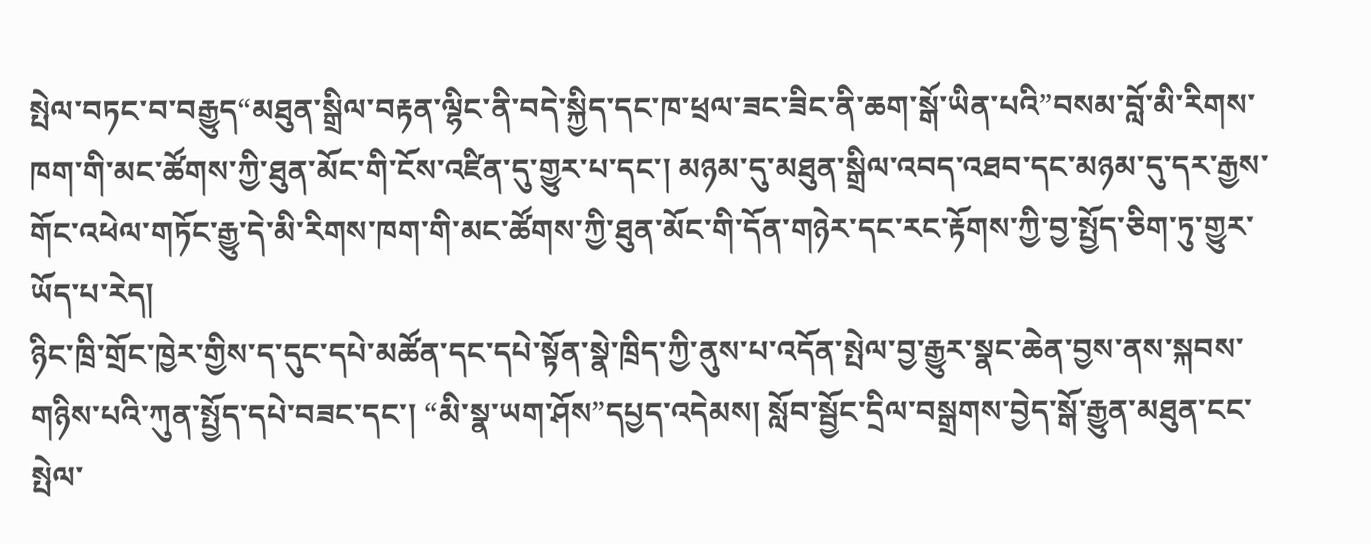སྤེལ་བཏང་བ་བརྒྱུད“མཐུན་སྒྲིལ་བརྟན་ལྷིང་ནི་བདེ་སྐྱིད་དང་ཁ་ཕྲལ་ཟང་ཟིང་ནི་ཆག་སྒོ་ཡིན་པའི”བསམ་བློ་མི་རིགས་ཁག་གི་མང་ཚོགས་ཀྱི་ཐུན་མོང་གི་ངོས་འཛིན་དུ་གྱུར་པ་དང་། མཉམ་དུ་མཐུན་སྒྲིལ་འབད་འཐབ་དང་མཉམ་དུ་དར་རྒྱས་གོང་འཕེལ་གཏོང་རྒྱུ་དེ་མི་རིགས་ཁག་གི་མང་ཚོགས་ཀྱི་ཐུན་མོང་གི་དོན་གཉེར་དང་རང་རྟོགས་ཀྱི་བྱ་སྤྱོད་ཅིག་ཏུ་གྱུར་ཡོད་པ་རེད།
ཉིང་ཁྲི་གྲོང་ཁྱེར་གྱིས་ད་དུང་དཔེ་མཚོན་དང་དཔེ་སྟོན་སྣེ་ཁྲིད་ཀྱི་ནུས་པ་འདོན་སྤེལ་བྱ་རྒྱུར་སྣང་ཆེན་བྱས་ནས་སྐབས་གཉིས་པའི་ཀུན་སྤྱོད་དཔེ་བཟང་དང་། “མི་སྣ་ཡག་ཤོས”དཔྱད་འདེམས། སློབ་སྦྱོང་དྲིལ་བསྒྲགས་བྱེད་སྒོ་རྒྱུན་མཐུན་ངང་སྤེལ་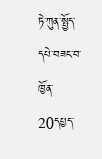ཏེ་ཀུན་སྤྱོད་དཔེ་བཟང་བ་ཁྱོན་20དཔྱད་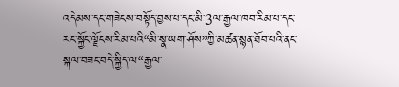འདེམས་དང་གཟེངས་བསྟོད་བྱས་པ་དང་མི་3ལ་རྒྱལ་ཁབ་རིམ་པ་དང་རང་སྐྱོང་ལྗོངས་རིམ་པའི“མི་སྣ་ཡག་ཤོས”ཀྱི་མཚན་སྙན་ཐོབ་པའི་ནང་སྐལ་བཟང་བདེ་སྐྱིད་ལ“རྒྱལ་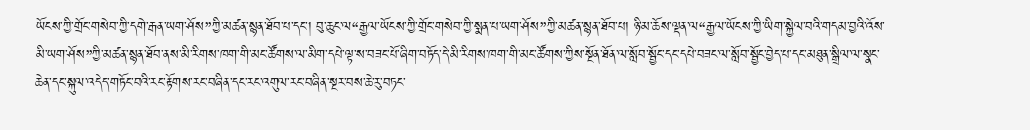ཡོངས་ཀྱི་གྲོང་གསེབ་ཀྱི་དགེ་རྒན་ཡག་ཤོས”ཀྱི་མཚན་སྙན་ཐོབ་པ་དང་། བུ་ཆུང་ལ“རྒྱལ་ཡོངས་ཀྱི་གྲོང་གསེབ་ཀྱི་སྨན་པ་ཡག་ཤོས”ཀྱི་མཚན་སྙན་ཐོབ་པ། ཉི་མ་ཆོས་ལྡན་ལ“རྒྱལ་ཡོངས་ཀྱི་ཡིག་སྐྱེལ་བའི་གདམ་བྱའི་འོས་མི་ཡག་ཤོས”ཀྱི་མཚན་སྙན་ཐོབ་ནས་མི་རིགས་ཁག་གི་མང་ཚོགས་ལ་མིག་དཔེ་ལྟ་ས་བཟང་པོ་ཞིག་བཏོད་དེ་མི་རིགས་ཁག་གི་མང་ཚོགས་ཀྱིས་སྔོན་ཐོན་ལ་སློབ་སྦྱོང་དང་དཔེ་བཟང་ལ་སློབ་སྦྱོང་བྱེད་པ་དང་མཐུན་སྒྲིལ་ལ་སྣང་ཆེན་དང་སྐུལ་འདེད་གཏོང་བའི་རང་རྟོགས་རང་བཞིན་དང་རང་འགུལ་རང་བཞིན་སྔར་བས་ཆེ་རུ་བཏང་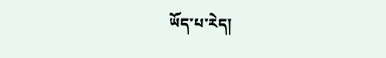ཡོད་པ་རེད།